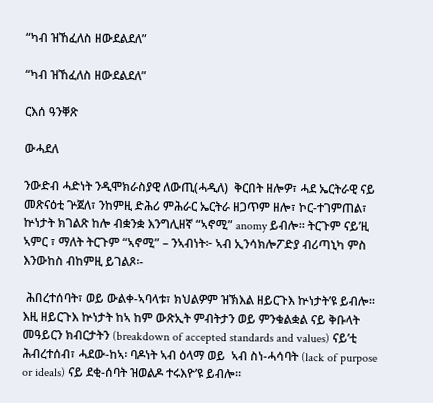“ካብ ዝኸፈለስ ዘውደልደለ”

“ካብ ዝኸፈለስ ዘውደልደለ”

ርእሰ ዓንቐጽ

ውሓደለ

ንውድብ ሓድነት ንዲሞክራስያዊ ለውጢ(ሓዲለ)  ቅርበት ዘሎዎ፣ ሓደ ኤርትራዊ ናይ መጽናዕቲ ጕጀለ፣ ንከምዚ ድሕሪ ምሕራር ኤርትራ ዘጋጥም ዘሎ፣ ኮር-ተገምጠል፣ ኵነታት ክገልጽ ከሎ ብቋንቋ እንግሊዘኛ “ኣኖሚ” anomy ይብሎ። ትርጉም ናይ’ዚ ኣምር ፣ ማለት ትርጉም “ኣኖሚ” – ንኣብነት፦ ኣብ ኢንሳክሎፖድያ ብሪጣኒካ ምስ እንውከስ ብከምዚ ይገልጾ፡-

 ሕበረተሰባት፣ ወይ ውልቀ-ኣባላቱ፣ ክህልዎም ዝኽእል ዘይርጉእ ኵነታት’ዩ ይብሎ። እዚ ዘይርጉእ ኵነታት ከኣ ከም ውጽኢት ምብትታን ወይ ምንቁልቋል ናይ ቅቡላት መዓይርን ክብርታትን (breakdown of accepted standards and values) ናይ’ቲ ሕብረተሰብ፣ ሓደው-ከኣ፡ ባዶነት ኣብ ዕላማ ወይ  ኣብ ስነ-ሓሳባት (lack of purpose or ideals) ናይ ደቂ-ሰባት ዝወልዶ ተሩእዮ’ዩ ይብሎ።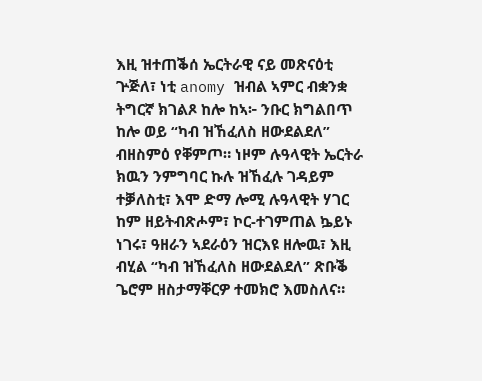እዚ ዝተጠቕሰ ኤርትራዊ ናይ መጽናዕቲ ጕጅለ፣ ነቲ anomy ዝብል ኣምር ብቋንቋ ትግርኛ ክገልጾ ከሎ ከኣ፦ ንቡር ክግልበጥ ከሎ ወይ “ካብ ዝኸፈለስ ዘውደልደለ” ብዘስምዕ የቐምጦ። ነዞም ሉዓላዊት ኤርትራ ክዉን ንምግባር ኩሉ ዝኸፈሉ ገዳይም ተቓለስቲ፣ እሞ ድማ ሎሚ ሉዓላዊት ሃገር ከም ዘይትብጽሖም፣ ኮር-ተገምጠል ኴይኑ ነገሩ፣ ዓዘራን ኣደራዕን ዝርእዩ ዘሎዉ፣ እዚ ብሂል “ካብ ዝኸፈለስ ዘውደልደለ” ጽቡቕ ጌሮም ዘስታማቐርዎ ተመክሮ እመስለና።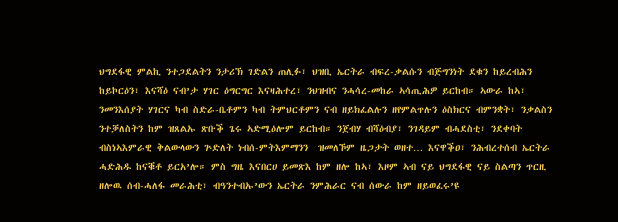ህግደፋዊ ምልኪ ንተጋደልትን ንታሪኽ ገድልን ጠሊፉ፣ ህዝቢ ኤርትራ ብፍረ-ቃልሱን ብጅግንነት ደቁን ከይረብሕን ከይኮርዕን፣ እናሻዕ ናብ’ታ ሃገር ዕግርግር እናዛሕተረ፣ ንህዝብና ንሓሳረ-መከራ ኣሳጢሕዎ ይርከብ። ኣውራ ከኣ፣ ንመንእሰያት ሃገርና ካብ ስድራ-ቤቶምን ካብ ትምህርቶምን ናብ ዘይክፈልሉን ዘየምልጥሉን ዕስክርና ብምንቋት፣ ንቃልስን ንተቓለስትን ከም ዝጸልኡ ጽቡቕ ጌሩ ኣድሚዕሎም ይርከብ። ንጀብሃ ብሻዕብያ፣ ንገዳይም ብሓደስቲ፣ ንደቀባት ብስነኣእምራዊ ቅልውላውን ጕድለት ነብሰ-ምትእምማንን  ዝመለኾም ዜጋታት ወዘተ… እናዋቕዐ፣ ንሕብረተሰብ ኤርትራ ሓድሕዱ ከናቑቶ ይርአ’ሎ። ምስ ግዜ እናበርሀ ይመጽእ ከም ዘሎ ከኣ፣ እዞም ኣብ ናይ ህግደፋዊ ናይ ስልጣን ጥርዚ ዘሎዉ ሰብ-ሓለፋ መራሕቲ፣ ብዓንተብኡ’ውን ኤርትራ ንምሕራር ናብ ሰውራ ከም ዘይወፈሩ’ዩ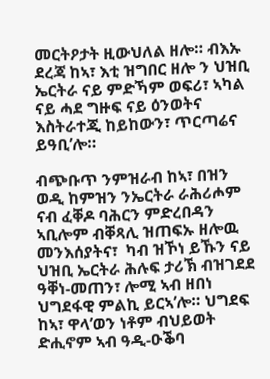መርትዖታት ዚውህለል ዘሎ። ብእኡ ደረጃ ከኣ፣ እቲ ዝግበር ዘሎ ን ህዝቢ ኤርትራ ናይ ምድኻም ወፍሪ፣ ኣካል ናይ ሓደ ግዙፍ ናይ ዕንወትና እስትራተጂ ከይከውን፣ ጥርጣሬና ይዓቢ’ሎ።

ብጭቡጥ ንምዝራብ ከኣ፣ በዝን ወዲ ከምዝን ንኤርትራ ራሕሪሖም ናብ ፈቐዶ ባሕርን ምድረበዳን ኣቢሎም ብቐጻሊ ዝጠፍኡ ዘሎዉ መንእሰያትና፣  ካብ ዝኾነ ይኹን ናይ ህዝቢ ኤርትራ ሕሉፍ ታሪኽ ብዝገደደ ዓቐነ-መጠን፣ ሎሚ ኣብ ዘበነ ህግደፋዊ ምልኪ ይርኣ’ሎ። ህግደፍ ከኣ፣ ዋላ’ወን ነቶም ብህይወት ድሒኖም ኣብ ዓዲ-ዑቕባ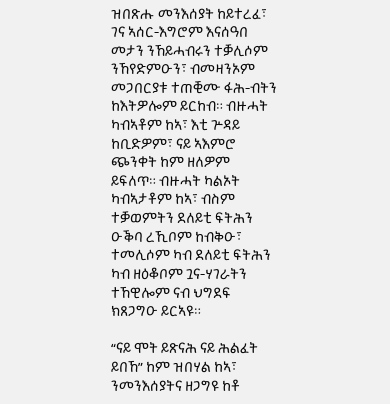ዝበጽሑ መንእሰያት ከይተረፈ፣ ገና ኣሰር-እግሮም እናሰዓበ መታን ንኸይሓብሩን ተቓሊሶም ንኸየድምዑን፣ ብመዛንኦም መጋበርያቱ ተጠቒሙ ፋሕ-ብትን ከእትዎሎም ይርከብ። ብዙሓት ካብኣቶም ከኣ፣ እቲ ጕዳይ ከቢድዎም፣ ናይ ኣእምሮ ጭንቀት ከም ዘለዎም ይፍለጥ። ብዙሓት ካልኦት ካብኣታቶም ከኣ፣ ብስም ተቓወምትን ደለይቲ ፍትሕን ዑቕባ ረኺቦም ከብቅዑ፣ ተመሊሶም ካብ ደለይቲ ፍትሕን ካብ ዘዕቆቦም ጓና-ሃገራትን ተኸዊሎም ናብ ህግደፍ ክጸጋግዑ ይርኣዩ።

“ናይ ሞት ይጽናሕ ናይ ሕልፈት ይበኸ” ከም ዝበሃል ከኣ፣ ንመንእሰያትና ዘጋግዩ ከቶ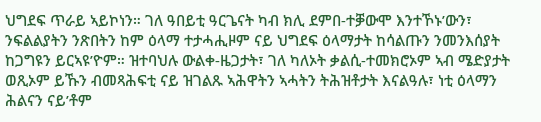ህግደፍ ጥራይ ኣይኮነን። ገለ ዓበይቲ ዓርጌናት ካብ ክሊ ደምበ-ተቓውሞ እንተኾኑ’ውን፣ ንፍልልያትን ንጽበትን ከም ዕላማ ተታሓሒዞም ናይ ህግደፍ ዕላማታት ከሳልጡን ንመንእሰያት ከጋግዩን ይርኣዩ’ዮም። ዝተባህሉ ውልቀ-ዜጋታት፣ ገለ ካለኦት ቃልሲ-ተመክሮኦም ኣብ ሜድያታት ወጺኦም ይኹን ብመጻሕፍቲ ናይ ዝገልጹ ኣሕዋትን ኣሓትን ትሕዝቶታት እናልዓሉ፣ ነቲ ዕላማን ሕልናን ናይ’ቶም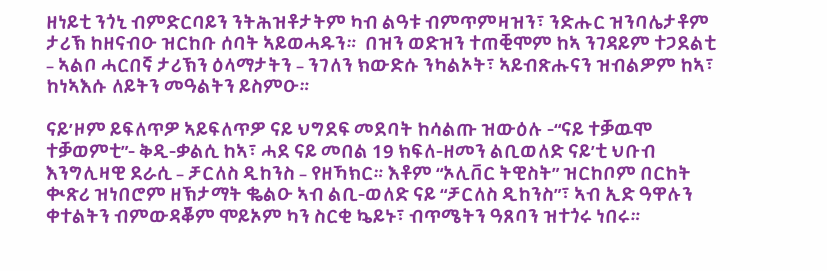ዘነይቲ ንጎኒ ብምድርባይን ንትሕዝቶታትም ካብ ልዓቱ ብምጥምዛዝን፣ ንድሑር ዝንባሌታቶም ታሪኽ ከዘናብዑ ዝርከቡ ሰባት ኣይወሓዱን።  በዝን ወድዝን ተጠቒሞም ከኣ ንገዳይም ተጋደልቲ – ኣልቦ ሓርበኛ ታሪኽን ዕላማታትን – ንገለን ክውድሱ ንካልኦት፣ ኣይብጽሑናን ዝብልዎም ከኣ፣ ከነኣእሱ ለይትን መዓልትን ይስምዑ።

ናይ’ዞም ይፍለጥዎ ኣይፍለጥዎ ናይ ህግደፍ መደባት ከሳልጡ ዝውዕሉ -“ናይ ተቓዉሞ ተቓወምቲ”- ቅዲ-ቃልሲ ከኣ፣ ሓደ ናይ መበል 19 ክፍለ-ዘመን ልቢወለድ ናይ’ቲ ህቡብ እንግሊዛዊ ደራሲ – ቻርለስ ዲከንስ – የዘኻክር። እቶም “ኦሊቨር ትዊስት” ዝርከቦም በርከት ቊጽሪ ዝነበሮም ዘኽታማት ቈልዑ ኣብ ልቢ-ወለድ ናይ “ቻርለስ ዲከንስ”፣ ኣብ ኢድ ዓዋሉን ቀተልትን ብምውዳቖም ሞይኦም ካን ስርቂ ኴይኑ፣ ብጥሜትን ዓጸባን ዝተጎሩ ነበሩ።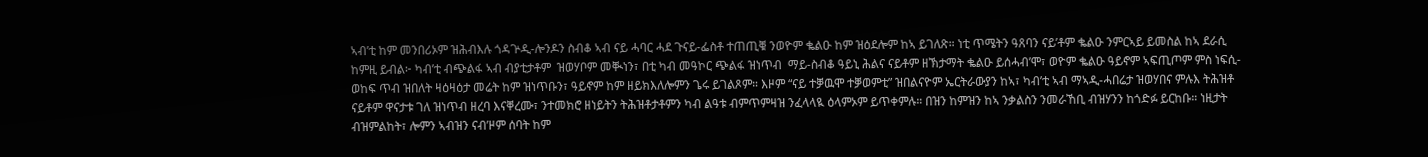ኣብ’ቲ ከም መንበሪኦም ዝሕብእሉ ጎዳጕዲ-ሎንዶን ስብቆ ኣብ ናይ ሓባር ሓደ ጉናይ-ፌስቶ ተጠጢቑ ንወዮም ቈልዑ ከም ዝዕደሎም ከኣ ይገለጽ። ነቲ ጥሜትን ዓጸባን ናይ’ቶም ቈልዑ ንምርኣይ ይመስል ከኣ ደራሲ ከምዚ ይብል፦ ካብ’ቲ ብጭልፋ ኣብ ብያቲታቶም  ዝወሃቦም መቚነን፣ በቲ ካብ መዓኮር ጭልፋ ዝነጥብ  ማይ-ስብቆ ዓይኒ ሕልና ናይቶም ዘኽታማት ቈልዑ ይሰሓብ’ሞ፣ ወዮም ቈልዑ ዓይኖም ኣፍጢጦም ምስ ነፍሲ-ወከፍ ጥብ ዝበለት ዛዕዛዕታ መሬት ከም ዝነጥቡን፣ ዓይኖም ከም ዘይክእለሎምን ጌሩ ይገልጾም። እዞም “ናይ ተቓዉሞ ተቓወምቲ” ዝበልናዮም ኤርትራውያን ከኣ፣ ካብ’ቲ ኣብ ማኣዲ-ሓበሬታ ዝወሃበና ምሉእ ትሕዝቶ ናይቶም ዋናታቱ ገለ ዝነጥብ ዘረባ እናቐረሙ፣ ንተመክሮ ዘነይትን ትሕዝቶታቶምን ካብ ልዓቱ ብምጥምዛዝ ንፈላላዪ ዕላምኦም ይጥቀምሉ። በዝን ከምዝን ከኣ ንቃልስን ንመራኸቢ ብዝሃንን ከጎድፉ ይርከቡ። ነዚታት ብዝምልከት፣ ሎምን ኣብዝን ናብ’ዞም ሰባት ከም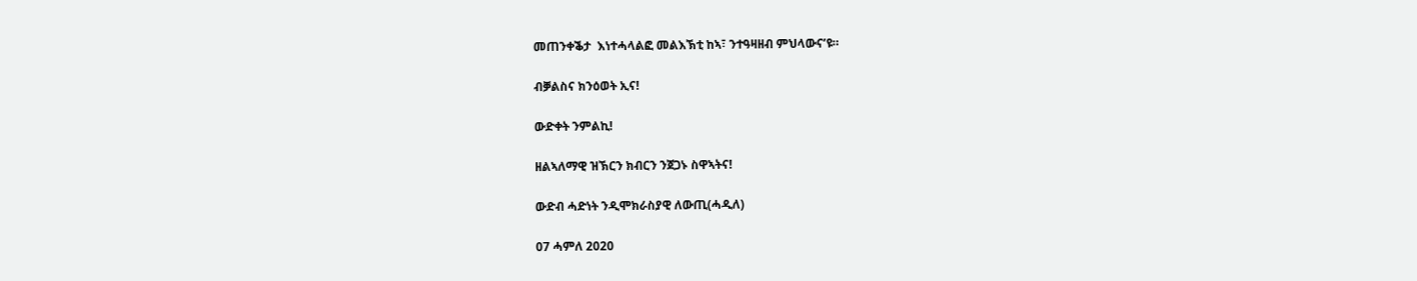መጠንቀቕታ  እነተሓላልፎ መልእኽቲ ከኣ፣ ንተዓዛዘብ ምህላውና’ዩ።

ብቓልስና ክንዕወት ኢና!

ውድቀት ንምልኪ!

ዘልኣለማዊ ዝኽርን ክብርን ንጀጋኑ ስዋኣትና!

ውድብ ሓድነት ንዲሞክራስያዊ ለውጢ(ሓዲለ)

07 ሓምለ 2020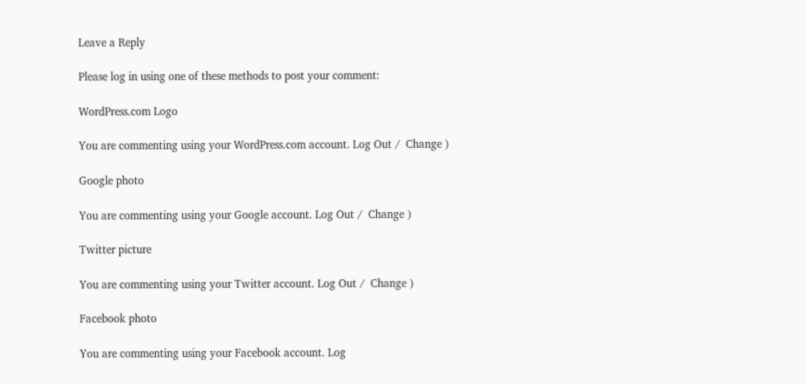Leave a Reply

Please log in using one of these methods to post your comment:

WordPress.com Logo

You are commenting using your WordPress.com account. Log Out /  Change )

Google photo

You are commenting using your Google account. Log Out /  Change )

Twitter picture

You are commenting using your Twitter account. Log Out /  Change )

Facebook photo

You are commenting using your Facebook account. Log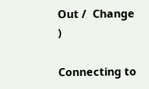Out /  Change )

Connecting to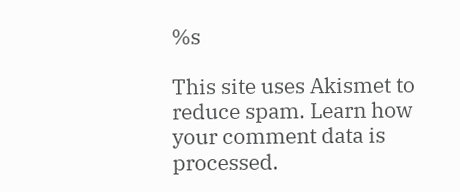%s

This site uses Akismet to reduce spam. Learn how your comment data is processed.